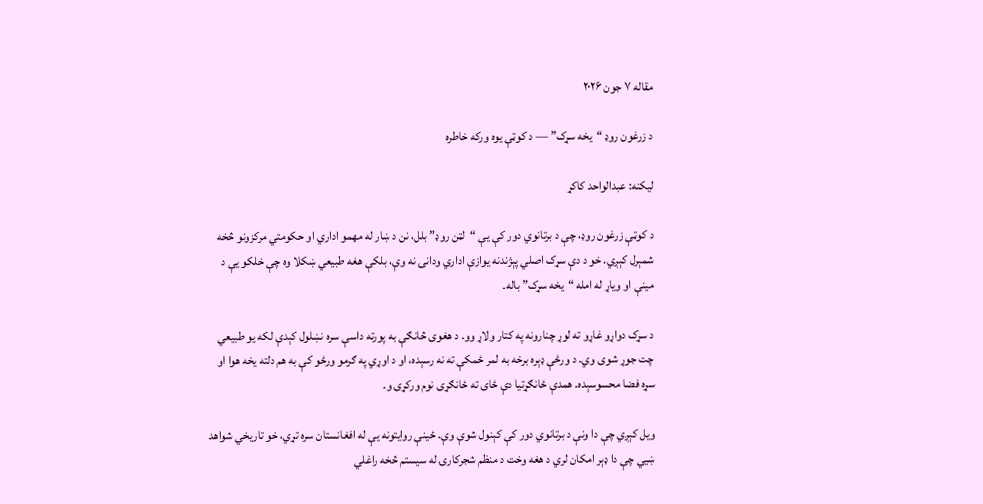مقاله ۷ جون ۲۰۲۶

د زرغون روډ “یخه سړک” — د کوټې یوه ورکه خاطره

لیکنه: عبدالواحد کاکړ

د کوټې زرغون روډ، چې د برتانوي دور کې یې “لټن روډ” بلل، نن د ښار له مهمو اداري او حکومتي مرکزونو څخه شمېرل کېږي. خو د دې سړک اصلي پېژندنه یوازې اداري ودانۍ نه وې، بلکې هغه طبیعي ښکلا وه چې خلکو یې د مینې او ویاړ له امله “یخه سړک” باله۔

د سړک دواړو غاړو ته لوړ چنارونه په کتار ولاړ وو. د هغوی څانګې به پورته داسې سره نښلول کېدې لکه یو طبیعي چت جوړ شوی وي. د ورځې ډېره برخه به لمر ځمکې ته نه رسېده، او د اوړي په ګرمو ورځو کې به هم دلته یخه هوا او سړه فضا محسوسېده. همدې ځانګړتیا دې ځای ته ځانګړی نوم ورکړی و۔

ویل کېږي چې دا ونې د برتانوي دور کې کېنول شوې وې. ځینې روایتونه یې له افغانستان سره تړي، خو تاریخي شواهد ښيي چې دا ډېر امکان لري د هغه وخت د منظم شجرکارۍ له سیستم څخه راغلي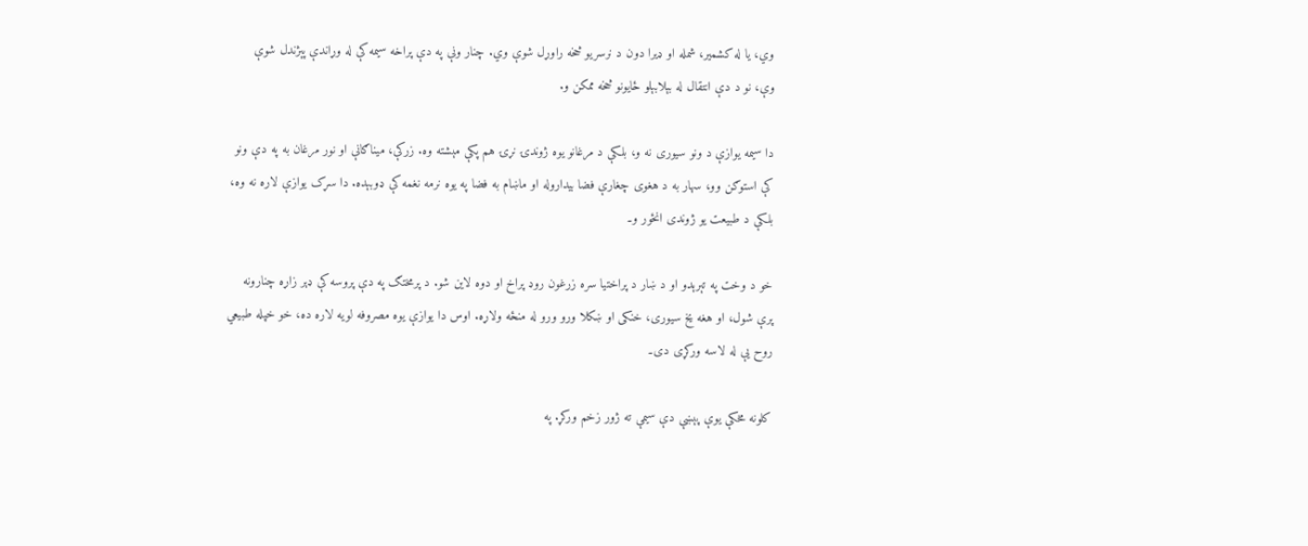وي، یا له کشمیر، شمله او ډیرا دون د نرسریو څخه راوړل شوې وي. چنار ونې په دې پراخه سیمه کې له وړاندې پېژندل شوې وې، نو د دې انتقال له بېلابېلو ځایونو څخه ممکن و.

دا سیمه یوازې د ونو سیوری نه و، بلکې د مرغانو یوه ژوندۍ نړۍ هم پکې مېشته وه. زرکې، میناګانې او نور مرغان به په دې ونو کې استوګن وو، سهار به د هغوی چغارې فضا بیداروله او ماښام به فضا په یوه نرمه نغمه کې ډوبېده. دا سړک یوازې لاره نه وه، بلکې د طبیعت یو ژوندی انځور و۔

خو د وخت په تېرېدو او د ښار د پراختیا سره زرغون روډ پراخ او دوه لاین شو. د پرمختګ په دې پروسه کې ډېر زاړه چنارونه پرې شول، او هغه یخ سیوری، خنکی او ښکلا ورو ورو له منځه ولاړه. اوس دا یوازې یوه مصروفه لویه لاره ده، خو خپله طبیعي روح یې له لاسه ورکړی دی۔

کلونه مخکې یوې پېښې دې سیمې ته ژور زخم ورکړ. په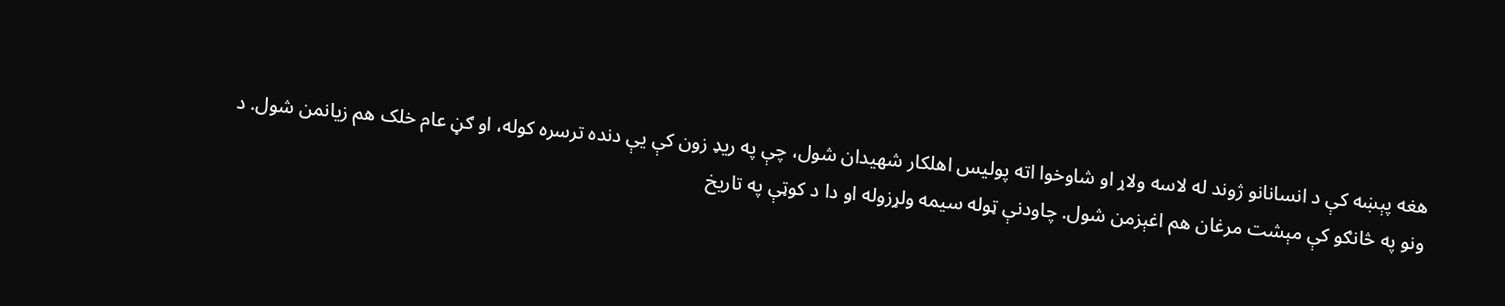هغه پېښه کې د انسانانو ژوند له لاسه ولاړ او شاوخوا اته پولیس اهلکار شهیدان شول، چې په ریډ زون کې یې دنده ترسره کوله، او ګڼ عام خلک هم زیانمن شول. د ونو په څانګو کې مېشت مرغان هم اغېزمن شول. چاودنې ټوله سیمه ولړزوله او دا د کوټې په تاریخ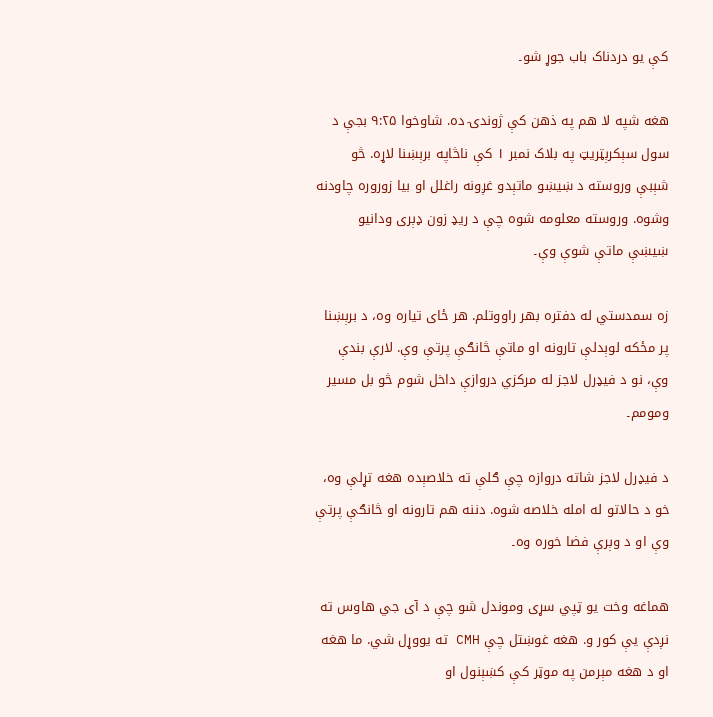کې یو دردناک باب جوړ شو۔

هغه شپه لا هم په ذهن کې ژوندۍ ده. شاوخوا ۹:۲۵ بجې د سول سېکرېټریټ په بلاک نمبر ۱ کې ناڅاپه برېښنا لاړه. څو شېبې وروسته د ښیښو ماتېدو غږونه راغلل او بیا زوروره چاودنه وشوه. وروسته معلومه شوه چې د ریډ زون ډېری ودانیو ښیښې ماتې شوې وې۔

زه سمدستي له دفتره بهر راووتلم. هر ځای تیاره وه، د برېښنا پر مځکه لوېدلې تارونه او ماتې څانګې پرتې وې. لارې بندې وې، نو د فیډرل لاجز له مرکزي دروازې داخل شوم څو بل مسیر ومومم۔

د فیډرل لاجز شاته دروازه چې ګلې ته خلاصېده هغه تړلې وه، خو د حالاتو له امله خلاصه شوه. دننه هم تارونه او څانګې پرتې وې او د وېرې فضا خوره وه۔

هماغه وخت یو ټپي سړی وموندل شو چې د آی جي هاوس ته نږدې یې کور و. هغه غوښتل چې CMH ته یووړل شي. ما هغه او د هغه مېرمن په موټر کې کښېنول او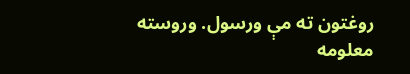روغتون ته مې ورسول. وروسته معلومه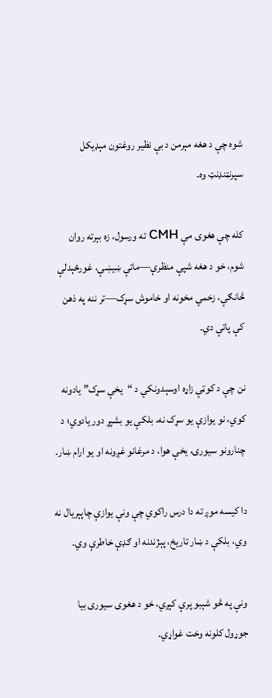شوه چې د هغه مېرمن د بې نظیر روغتون مېډیکل سپرنټنډنټ وه۔

کله چې هغوی مې CMH ته ورسول، زه بېرته روان شوم، خو د هغه شپې منظرې—ماتې ښیښې، غورځېدلې څانګې، زخمي مخونه او خاموش سړک—تر ننه په ذهن کې پاتې دي۔

نن چې د کوټې زاړه اوسېدونکي د “یخې سړک” یادونه کوي، نو یوازې یو سړک نه، بلکې یو بشپړ دور یادوي؛ د چنارونو سیوری، یخې هوا، د مرغانو غږونه او یو ارام ښار۔

دا کیسه موږ ته دا درس راکوي چې ونې یوازې چاپېریال نه وي، بلکې د ښار تاریخ، پېژندنه او ګډې خاطرې وي۔

ونې په څو شېبو پرې کېږي، خو د هغوی سیوری بیا جوړول کلونه وخت غواړي۔